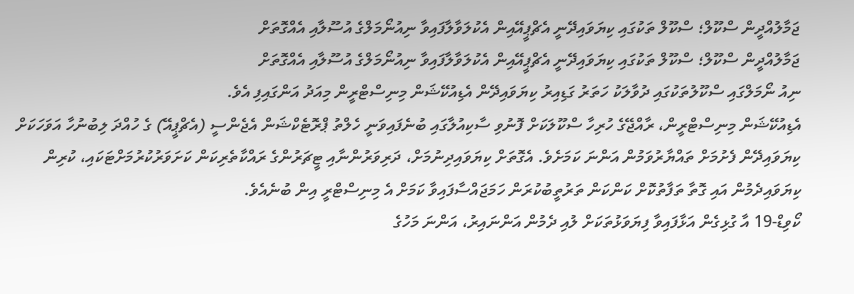ޖަމާލުއްދީން ސްކޫލް؛ ސްކޫލް ތަކުގައި ކިޔަވައިދޭނީ އެޗްޕީއޭއިން އެކުލަވާލާފައިވާ ނިއުނޯމަލްގެ އުސޫލާއި އެއްގޮތަށް
ޖަމާލުއްދީން ސްކޫލް؛ ސްކޫލް ތަކުގައި ކިޔަވައިދޭނީ އެޗްޕީއޭއިން އެކުލަވާލާފައިވާ ނިއުނޯމަލްގެ އުސޫލާއި އެއްގޮތަށް
ނިއު ނޯމަލްގައި ސްކޫލުތަކުގައި ދުވާލަކު ހަތަރު ގަޑިއިރު ކިޔަވައިދޭން އެޑިއުކޭޝަން މިނިސްޓްރީން މިއަދު އަންގައިފި އެވެ.
އެޑިއުކޭޝަން މިނިސްޓްރީން، ރާއްޖޭގެ ހުރިހާ ސްކޫލަކަށް ފޮނުވި ސާކިއުލާގައި ބުނެފައިވަނީ ހެލްތު ޕްރޮޓެކްޝަން އެޖެންސީ (އެޗްޕީއޭ) ގެ ހުއްދަ ލިބުނުހާ އަވަހަކަށް ކިޔަވައިދޭން ފެށުމަށް ތައްޔާރުވަމުން އަންނަ ކަމަށެވެ. އެގޮތަށް ކިޔަވައިދިނުމަށް، ދަރިވަރުންނާއި ޓީޗަރުންގެ ރައްކާތެރިކަން ކަށަވަރުކުރުމަށްޓަކައި، ކުރިން ކިޔަވައިދެމުން އައި ގޮތާ ތަފާތުކޮށް ކަންކަން ތަރުތީބުކުރަން ހަމަޖައްސާފައިވާ ކަމަށް އެ މިނިސްޓްރީ އިން ބުނެއެވެ.
ކޯވިޑް-19 އާ ގުޅިގެން އަޅާފައިވާ ފިޔަވަޅުތަކަށް ލުއި ދެމުން އަންނައިރު، އަންނަ މަހުގެ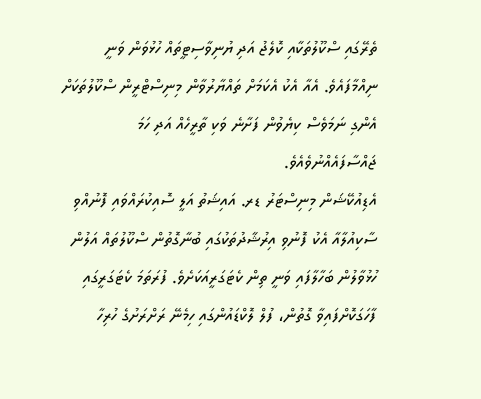ތެރޭގައި ސްކޫލުތަކާއި ކޮލެޖު އަދި ޔުނިވާސިޓީތައް ހުޅުވަން ވަނީ ނިއްމާފައެވެ. އެއާ އެކު އެކަމަށް ތައްޔާރުވާން މިނިސްޓްރީން ސްކޫލުތަކަށް އެންގި ނަމަވެސް ކިޔެވުން ފަށާނެ ވަކި ތާރީހެއް އަދި ހަމަ ޖައްސާފައެއްނުވެއެވެ.
އެޑިއުކޭޝަން މިނިސްޓަރު ޑރ. އައިޝަތު އަލީ ސޮއިކުރައްވައި ފޮނުއްވި ސާކިއުލާއާ އެކު ފޮނުވި އިރުޝާދުތަކުގައި ބުނާގޮތުން ސްކޫލުތައް އަލުން ހުޅުވާލުން ބަހާލާފައި ވަނީ ތިން ކެޓަގަރީއަކަށެވެ. ފުރަތަމަ ކެޓަގަރީގައި ފާހަގަކޮށްފައިވާ ގޮތުން، ފުލް ލޮކްޑައުންގައި ހިމެނޭ ރަށްރަށުގެ ހުރިހާ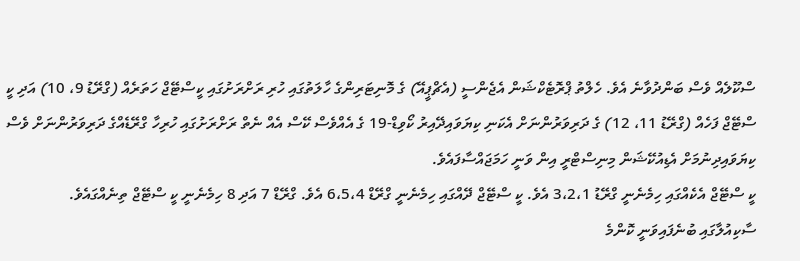ސްކޫލެއް ވެސް ބަންދުވާނެ އެވެ. ހެލްތު ޕްރޮޓެކްޝަން އެޖެންސީ (އެޗްޕީއޭ) ގެ މޮނިޓަރިންގެ ހާލަތުގައި ހުރި ރަށްރަށުގައި ކީސްޓޭޖް ހަތަރެއް (ގްރޭޑު 9، 10) އަދި ކީ ސްޓޭޖް ފަހެއް (ގްރޭޑު 11، 12) ގެ ދަރިވަރުންނަށް އެކަނި ކިޔަވައިދޭއިރު ކޯވިޑް-19 ގެ އެއްވެސް ކޭސް އެއް ނެތް ރަށްރަށުގައި ހުރިހާ ގްރޭޑެއްގެ ދަރިވަރުންނަށް ވެސް ކިޔަވައިދިނުމަށް އެޑިއުކޭޝަން މިނިސްޓްރީ އިން ވަނީ ހަމަޖައްސާފައެވެ.
ކީ ސްޓޭޖް އެކެއްގައި ހިމެނެނީ ގްރޭޑު 3،2،1 އެވެ. ކީ ސްޓޭޖް ދޭއްގައި ހިމެނެނީ ގްރޭޑް 6،5،4 އެވެ. ގްރޭޑް 7 އަދި 8 ހިމެނެނީ ކީ ސްޓޭޖް ތިނެއްގައެވެ.
ސާކިއުލާގައި ބުނެފައިވަނީ ކޮންމެ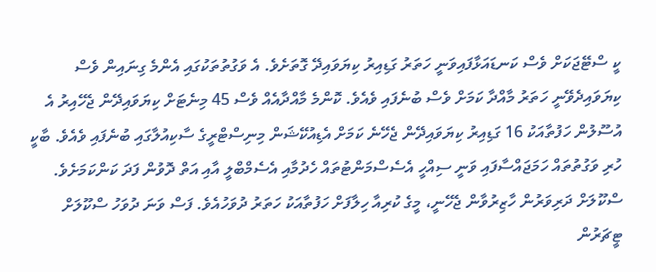ކީ ސްޓޭޖަކަށް ވެސް ކަނޑައަޅާފައިވަނީ ހަތަރު ގަޑިއިރު ކިޔަވައިދޭ ގޮތަށެވެ. އެ ވަގުތުތަކުގައި އެންމެ ގިނައިން ވެސް ކިޔަވައިދެވޭނީ ހަތަރު މާއްދާ ކަމަށް ވެސް ބުނެފައި ވެއެވެ. ކޮންމެ މާއްދާއެއް ވެސް 45 މިނެޓަށް ކިޔަވައިދޭން ޖެހޭއިރު އެ އުސޫލުން ހަފުތާއަކު 16 ގަޑިއިރު ކިޔަވައިދޭން ޖެހޭނެ ކަމަށް އެޑިއުކޭޝަން މިނިސްޓްރީގެ ސާކިއުލާގައި ބުނެފައި ވެއެވެ. ބާކީ ހުރި ވަގުތުތައް ހަމަޖައްސާފައި ވަނީ ސިއްހީ އެސެސްމަންޓުތައް ހެދުމާއި އެސެމްބްލީ އާއި އަތް ދޮވުން ފަދަ ކަންކަމަށެވެ.
ސްކޫލަށް ދަރިވަރުން ހާޒިރުވާން ޖެހޭނީ، މީގެ ކުރިއާ ހިލާފަށް ހަފުތާއަކު ހަތަރު ދުވަހުއެވެ. ފަސް ވަނަ ދުވަހު ސްކޫލަށް ޓީޗަރުން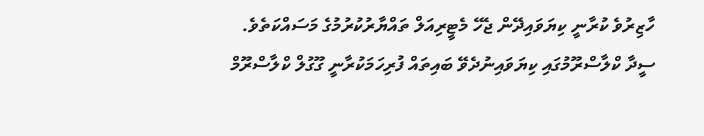ހާޒިރުވެ ކުރާނީ ކިޔަވައިދޭން ޖެހޭ މެޓީރިއަލް ތައްޔާރުކުރުމުގެ މަސައްކަތެވެ. ސީދާ ކްލާސްރޫމުގައި ކިޔަވައިނުދެވޭ ބައިތައް ފުރިހަމަކުރާނީ ގޫގުލް ކްލާސްރޫމް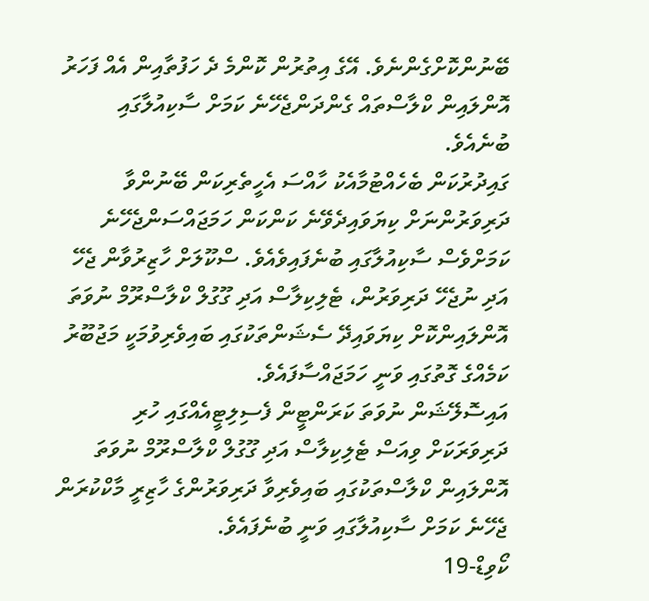ބޭނުންކޮށްގެންނެވެ. އޭގެ އިތުރުން ކޮންމެ ދެ ހަފުތާއިން އެއް ފަހަރު އޮންލައިން ކްލާސްތައް ގެންދަންޖެހޭނެ ކަމަށް ސާކިއުލާގައި ބުނެއެވެ.
ގައިދުރުކަން ބެހެއްޓުމާއެކު ހާއްސަ އެހީތެރިކަން ބޭނުންވާ ދަރިވަރުންނަށް ކިޔަވައިދެވޭނެ ކަންކަން ހަމަޖައްސަންޖެހޭނެ ކަމަށްވެސް ސާކިއުލާގައި ބުނެފައިވެއެވެ. ސްކޫލަށް ހާޒިރުވާން ޖެހޭ އަދި ނުޖެހޭ ދަރިވަރުން، ޓެލިކިލާސް އަދި ގޫގުލް ކްލާސްރޫމް ނުވަތަ އޮންލައިންކޮށް ކިޔަވައިދޭ ސެޝަންތަކުގައި ބައިވެރިވުމަކީ މަޖުބޫރު ކަމެއްގެ ގޮތުގައި ވަނީ ހަމަޖައްސާފައެވެ.
އައިސޮލޭޝަން ނުވަތަ ކަރަންޓީން ފެސިލިޓީއެއްގައި ހުރި ދަރިވަރަކަށް ވިއަސް ޓެލިކިލާސް އަދި ގޫގުލް ކްލާސްރޫމް ނުވަތަ އޮންލައިން ކްލާސްތަކުގައި ބައިވެރިވާ ދަރިވަރުންގެ ހާޒިރީ މާކްކުރަން ޖެހޭނެ ކަމަށް ސާކިއުލާގައި ވަނީ ބުނެފައެވެ.
ކޯވިޑް-19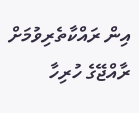އިން ރައްކާތެރިވުމަށް ރާއްޖޭގެ ހުރިހާ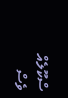ސްކޫލެއް ވެސް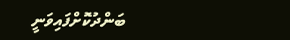ބަންދުކޮށްފައިވަނީ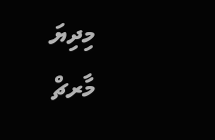މިދިޔަ މާރޗް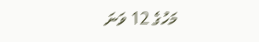މަހުގެ 12 ވަނަ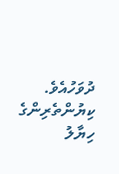ދުވަހުއެވެ.
ކިޔުންތެރިންގެ ހިޔާލު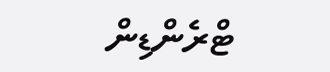ޓްރެންޑިން